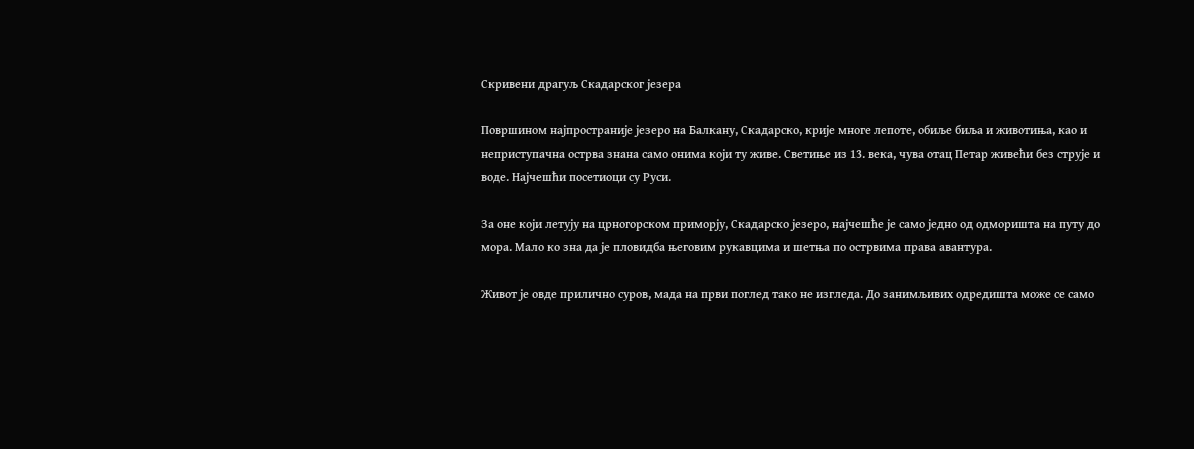Скривени драгуљ Скадарског језера

Површином најпространије језеро на Балкану, Скадарско, крије многе лепоте, обиље биља и животиња, као и неприступачна острва знана само онима који ту живе. Светиње из 13. века, чува отац Петар живећи без струје и воде. Најчешћи посетиоци су Руси.

За оне који летују на црногорском приморју, Скадарско језеро, најчешће је само једно од одморишта на путу до мора. Мало ко зна да је пловидба његовим рукавцима и шетња по острвима права авантура.

Живот је овде прилично суров, мада на први поглед тако не изгледа. До занимљивих одредишта може се само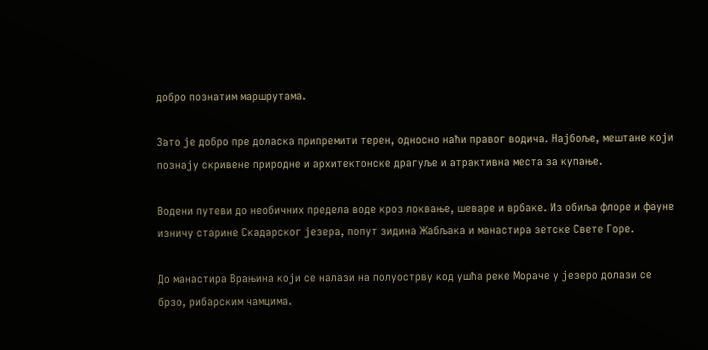добро познатим маршрутама.

Зато је добро пре доласка припремити терен, односно наћи правог водича. Најбоље, мештане који познају скривене природне и архитектонске драгуље и атрактивна места за купање.

Водени путеви до необичних предела воде кроз локвање, шеваре и врбаке. Из обиља флоре и фауне изничу старине Скадарског језера, попут зидина Жабљака и манастира зетске Свете Горе.

До манастира Врањина који се налази на полуострву код ушћа реке Мораче у језеро долази се брзо, рибарским чамцима.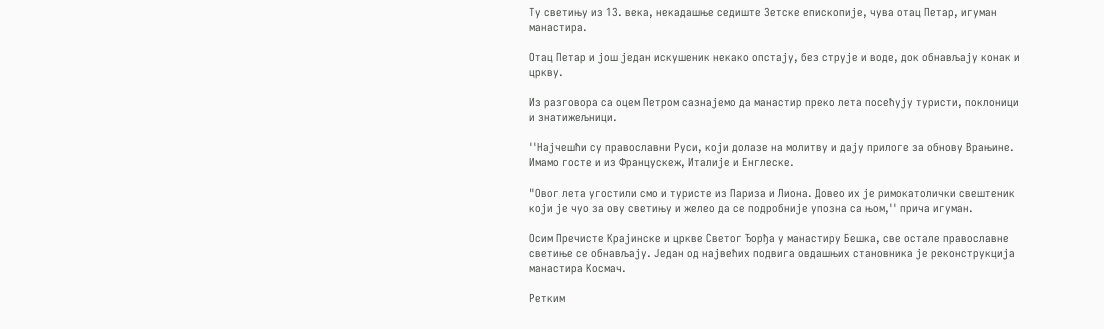Ту светињу из 13. века, некадашње седиште Зетске епископије, чува отац Петар, игуман манастира.

Отац Петар и још један искушеник некако опстају, без струје и воде, док обнављају конак и цркву.

Из разговора са оцем Петром сазнајемо да манастир преко лета посећују туристи, поклоници и знатижељници.

''Најчешћи су православни Руси, који долазе на молитву и дају прилоге за обнову Врањине. Имамо госте и из Францускеж, Италије и Енглеске.

"Овог лета угостили смо и туристе из Париза и Лиона. Довео их је римокатолички свештеник који је чуо за ову светињу и желео да се подробније упозна са њом,'' прича игуман.

Осим Пречисте Крајинске и цркве Светог Ђорђа у манастиру Бешка, све остале православне светиње се обнављају. Један од највећих подвига овдашњих становника је реконструкција манастира Космач.

Ретким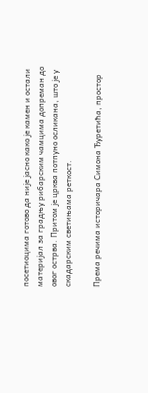посетиоцима готово да није јасно како је камен и остали материјал за градњу рибарским чамцима допреман до овог острва. Притом је црква потпуно осликана, што је у скадарским светињама реткост.

Према речима историчара Симона Ђуретића, простор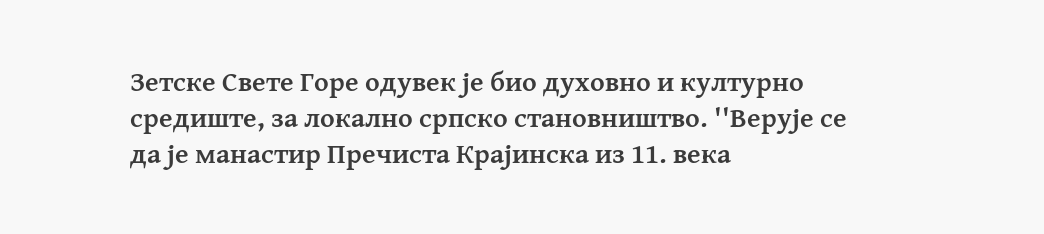Зетске Свете Горе одувек је био духовно и културно средиште, за локално српско становништво. ''Верује се да је манастир Пречиста Крајинска из 11. века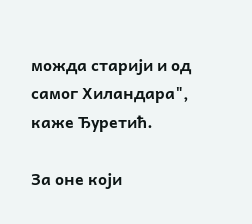можда старији и од самог Хиландара", каже Ђуретић.

За оне који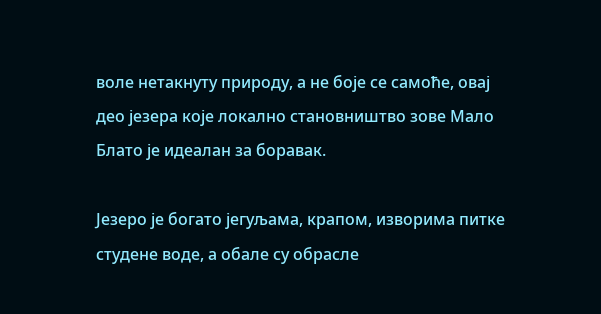воле нетакнуту природу, а не боје се самоће, овај део језера које локално становништво зове Мало Блато је идеалан за боравак.

Језеро је богато јегуљама, крапом, изворима питке студене воде, а обале су обрасле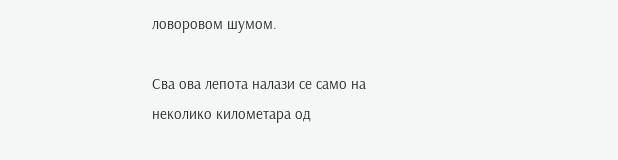ловоровом шумом.

Сва ова лепота налази се само на неколико километара од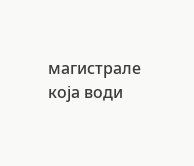магистрале која води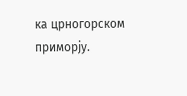ка црногорском приморју.